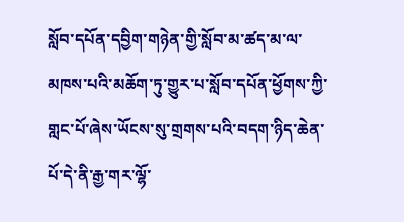སློབ་དཔོན་དབྱིག་གཉེན་གྱི་སློབ་མ་ཚད་མ་ལ་མཁས་པའི་མཆོག་ཏུ་གྱུར་པ་སློབ་དཔོན་ཕྱོགས་ཀྱི་གླང་པོ་ཞེས་ཡོངས་སུ་གྲགས་པའི་བདག་ཉིད་ཆེན་པོ་དེ་ནི་རྒྱ་གར་ལྷོ་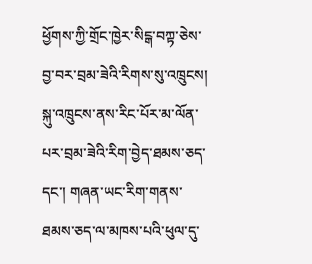ཕྱོགས་ཀྱི་གྲོང་ཁྱེར་སིངྒ་བཀྟ་ཅེས་བྱ་བར་བྲམ་ཟེའི་རིགས་སུ་འཁྲུངས། སྐུ་འཁྲུངས་ནས་རིང་པོར་མ་ལོན་པར་བྲམ་ཟེའི་རིག་བྱེད་ཐམས་ཅད་དང་། གཞན་ཡང་རིག་གནས་ཐམས་ཅད་ལ་མཁས་པའི་ཕུལ་དུ་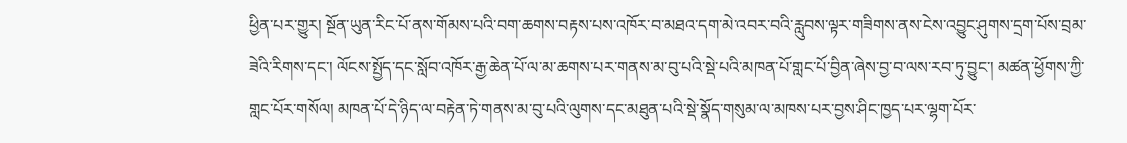ཕྱིན་པར་གྱུར། སྔོན་ཡུན་རིང་པོ་ནས་གོམས་པའི་བག་ཆགས་བརྟས་པས་འཁོར་བ་མཐའ་དག་མེ་འབར་བའི་རླུབས་ལྟར་གཟིགས་ནས་ངེས་འབྱུང་ཤུགས་དྲག་པོས་བྲམ་ཟེའི་རིགས་དང་། ལོངས་སྤྱོད་དང་སློབ་འཁོར་རྒྱ་ཆེན་པོ་ལ་མ་ཆགས་པར་གནས་མ་བུ་པའི་སྡེ་པའི་མཁན་པོ་གླང་པོ་བྱིན་ཞེས་བྱ་བ་ལས་རབ་ཏུ་བྱུང་། མཚན་ཕྱོགས་ཀྱི་གླང་པོར་གསོལ། མཁན་པོ་དེ་ཉིད་ལ་བརྟེན་ཏེ་གནས་མ་བུ་པའི་ལུགས་དང་མཐུན་པའི་སྡེ་སྣོད་གསུམ་ལ་མཁས་པར་བྱས་ཤིང་ཁྱད་པར་ལྷག་པོར་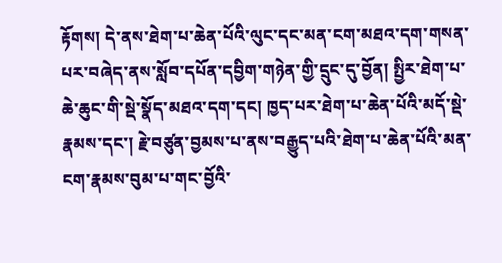རྟོགས། དེ་ནས་ཐེག་པ་ཆེན་པོའི་ལུང་དང་མན་ངག་མཐའ་དག་གསན་པར་བཞེད་ནས་སློབ་དཔོན་དབྱིག་གཉེན་གྱི་དྲུང་དུ་བྱོན། སྤྱིར་ཐེག་པ་ཆེ་ཆུང་གི་སྡེ་སྣོད་མཐའ་དག་དང། ཁྱད་པར་ཐེག་པ་ཆེན་པོའི་མདོ་སྡེ་རྣམས་དང་། རྗེ་བཙུན་བྱམས་པ་ནས་བརྒྱུད་པའི་ཐེག་པ་ཆེན་པོའི་མན་ངག་རྣམས་བུམ་པ་གང་བྱོའི་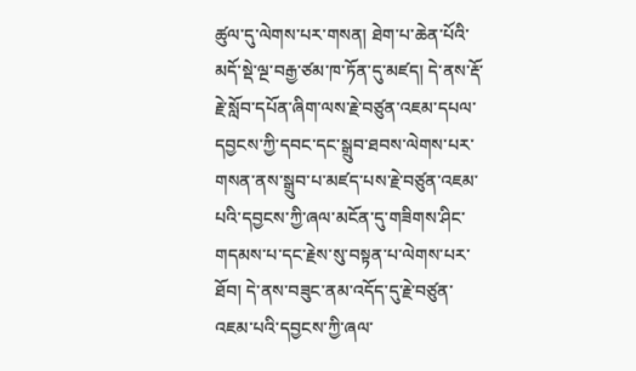ཚུལ་དུ་ལེགས་པར་གསན། ཐེག་པ་ཆེན་པོའི་མདོ་སྡེ་ལྔ་བརྒྱ་ཙམ་ཁ་ཏོན་དུ་མཛད། དེ་ནས་རྡོ་རྗེ་སློབ་དཔོན་ཞིག་ལས་རྗེ་བཙུན་འཇམ་དཔལ་དབྱངས་ཀྱི་དབང་དང་སྒྲུབ་ཐབས་ལེགས་པར་གསན་ནས་སྒྲུབ་པ་མཛད་པས་རྗེ་བཙུན་འཇམ་པའི་དབྱངས་ཀྱི་ཞལ་མངོན་དུ་གཟིགས་ཤིང་གདམས་པ་དང་རྗེས་སུ་བསྟན་པ་ལེགས་པར་ཐོབ། དེ་ནས་བཟུང་ནམ་འདོད་དུ་རྗེ་བཙུན་འཇམ་པའི་དབྱངས་ཀྱི་ཞལ་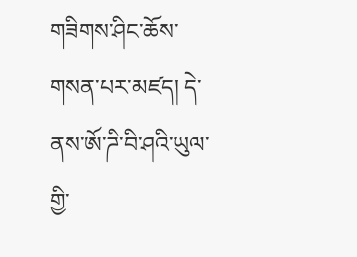གཟིགས་ཤིང་ཆོས་གསན་པར་མཛད། དེ་ནས་ཨོ་ཌི་བི་ཤའི་ཡུལ་གྱི་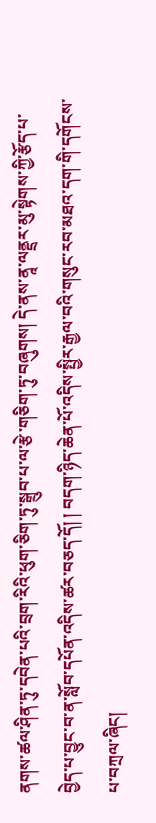ནགས་ཚལ་ཤིན་ཏུ་དབེན་པའི་བྲག་རིའི་ཕུག་ཅིག་ཏུ་སྒྲུབ་པ་ལ་རྩེ་གཅིག་ཏུ་བཞུགས། དེ་ནས་ནཱ་ལནྡྲར་མུ་སྟེགས་ཀྱི་རྩོད་པ་བྱེད་པ་བྱུང་བ་ན་སློབ་དཔོན་འདིས་ཚར་བཅད་དོ། ། བདག་ཉིད་ཆེན་པོ་འདིས་སྤྱིར་རྒྱལ་བའི་གསུང་རབ་མཐའ་དག་གི་དགོངས་པ་བཀྲལ་ཞིང།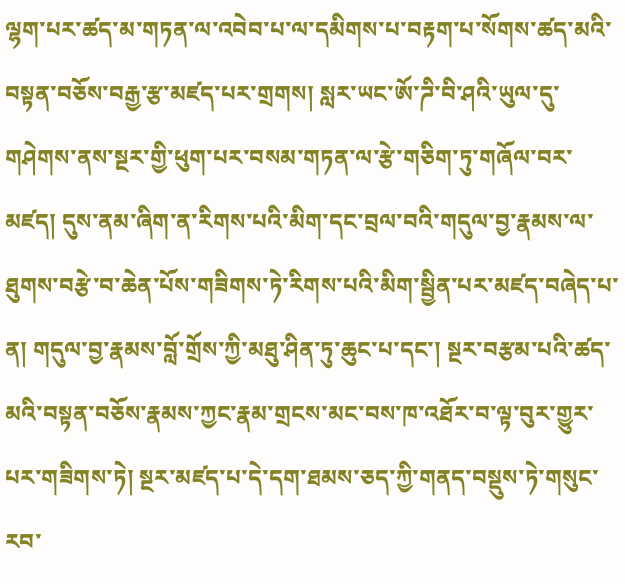ལྷག་པར་ཚད་མ་གཏན་ལ་འབེབ་པ་ལ་དམིགས་པ་བརྟག་པ་སོགས་ཚད་མའི་བསྟན་བཅོས་བརྒྱ་རྩ་མཛད་པར་གྲགས། སླར་ཡང་ཨོ་ཌི་བི་ཤའི་ཡུལ་དུ་གཤེགས་ནས་སྔར་གྱི་ཕུག་པར་བསམ་གཏན་ལ་རྩེ་གཅིག་ཏུ་གཞོལ་བར་མཛད། དུས་ནམ་ཞིག་ན་རིགས་པའི་མིག་དང་བྲལ་བའི་གདུལ་བྱ་རྣམས་ལ་ཐུགས་བརྩེ་བ་ཆེན་པོས་གཟིགས་ཏེ་རིགས་པའི་མིག་སྦྱིན་པར་མཛད་བཞེད་པ་ན། གདུལ་བྱ་རྣམས་བློ་གྲོས་ཀྱི་མཐུ་ཤིན་ཏུ་ཆུང་པ་དང་། སྔར་བརྩམ་པའི་ཚད་མའི་བསྟན་བཅོས་རྣམས་ཀྱང་རྣམ་གྲངས་མང་བས་ཁ་འཐོར་བ་ལྟ་བུར་གྱུར་པར་གཟིགས་ཏེ། སྔར་མཛད་པ་དེ་དག་ཐམས་ཅད་ཀྱི་གནད་བསྡུས་ཏེ་གསུང་རབ་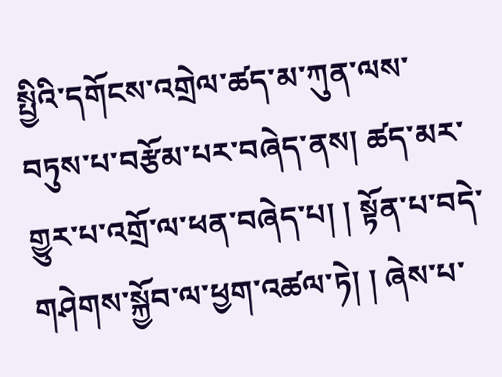སྤྱིའི་དགོངས་འགྲེལ་ཚད་མ་ཀུན་ལས་བཏུས་པ་བརྩོམ་པར་བཞེད་ནས། ཚད་མར་གྱུར་པ་འགྲོ་ལ་ཕན་བཞེད་པ། ། སྟོན་པ་བདེ་གཤེགས་སྐྱོབ་ལ་ཕྱག་འཚལ་ཏེ། ། ཞེས་པ་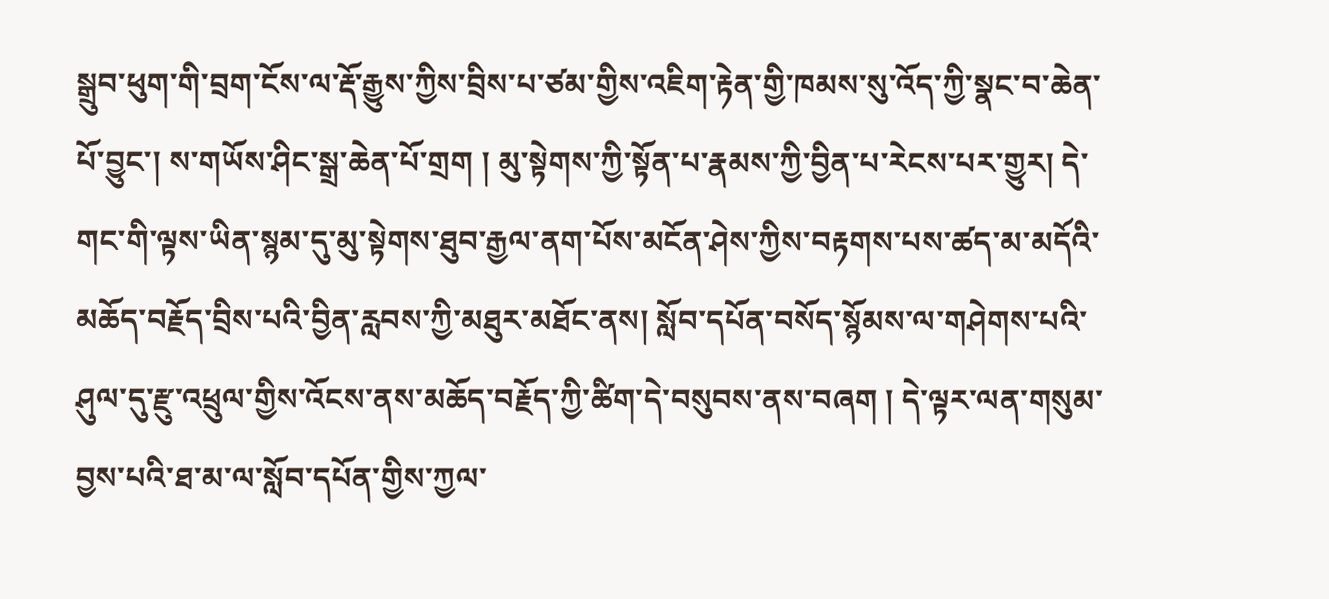སྒྲུབ་ཕུག་གི་བྲག་ངོས་ལ་རྡོ་རྒྱུས་ཀྱིས་བྲིས་པ་ཙམ་གྱིས་འཇིག་རྟེན་གྱི་ཁམས་སུ་འོད་ཀྱི་སྣང་བ་ཆེན་པོ་བྱུང་། ས་གཡོས་ཤིང་སྒྲ་ཆེན་པོ་གྲག ། མུ་སྟེགས་ཀྱི་སྟོན་པ་རྣམས་ཀྱི་བྱིན་པ་རེངས་པར་གྱུར། དེ་གང་གི་ལྟས་ཡིན་སྙམ་དུ་མུ་སྟེགས་ཐུབ་རྒྱལ་ནག་པོས་མངོན་ཤེས་ཀྱིས་བརྟགས་པས་ཚད་མ་མདོའི་མཆོད་བརྗོད་བྲིས་པའི་བྱིན་རླབས་ཀྱི་མཐུར་མཐོང་ནས། སློབ་དཔོན་བསོད་སྙོམས་ལ་གཤེགས་པའི་ཤུལ་དུ་རྫུ་འཕྲུལ་གྱིས་འོངས་ནས་མཆོད་བརྗོད་ཀྱི་ཚིག་དེ་བསུབས་ནས་བཞག ། དེ་ལྟར་ལན་གསུམ་བྱས་པའི་ཐ་མ་ལ་སློབ་དཔོན་གྱིས་ཀྱལ་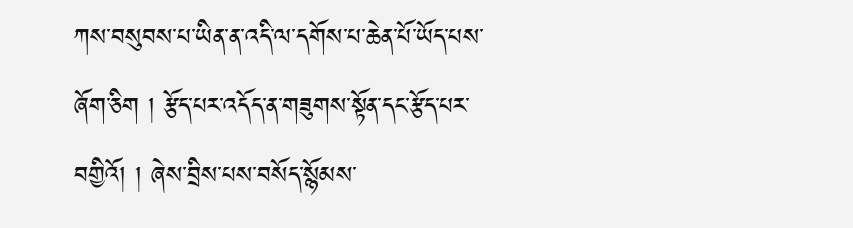ཀས་བསུབས་པ་ཡིན་ན་འདི་ལ་དགོས་པ་ཆེན་པོ་ཡོད་པས་ཞོག་ཅིག ། རྩོད་པར་འདོད་ན་གཟུགས་སྟོན་དང་རྩོད་པར་བགྱིའོ། ། ཞེས་བྲིས་པས་བསོད་སྙོམས་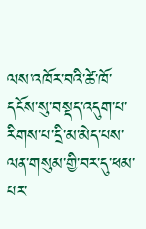ལས་འཁོར་བའི་ཚེ་ཁོ་དངོས་སུ་བསྡད་འདུག་པ་རིགས་པ་དྲི་མ་མེད་པས་ལན་གསུམ་གྱི་བར་དུ་ཕམ་པར་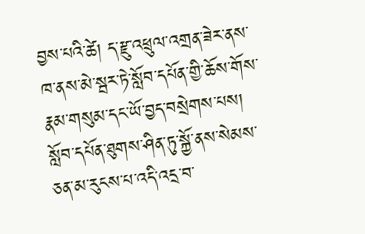བྱས་པའི་ཚེ། ད་རྫུ་འཕྲུལ་འགྲན་ཟེར་ནས་ཁ་ནས་མེ་སྦར་ཏེ་སློབ་དཔོན་གྱི་ཆོས་གོས་རྣམ་གསུམ་དང་ཡོ་བྱད་བསྲེགས་པས། སློབ་དཔོན་ཐུགས་ཤིན་ཏུ་སྐྱོ་ནས་སེམས་ཅན་མ་རུངས་པ་འདི་འདྲ་བ་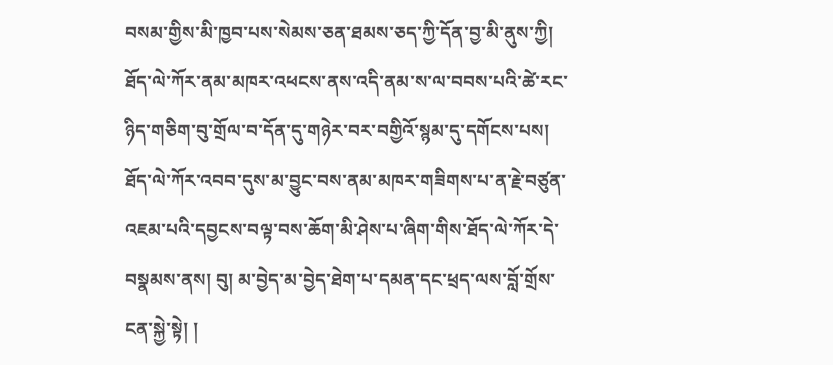བསམ་གྱིས་མི་ཁྱབ་པས་སེམས་ཅན་ཐམས་ཅད་ཀྱི་དོན་བྱ་མི་ནུས་ཀྱི། ཐོད་ལེ་ཀོར་ནམ་མཁར་འཕངས་ནས་འདི་ནམ་ས་ལ་བབས་པའི་ཚེ་རང་ཉིད་གཅིག་བུ་གྲོལ་བ་དོན་དུ་གཉེར་བར་བགྱིའོ་སྙམ་དུ་དགོངས་པས། ཐོད་ལེ་ཀོར་འབབ་དུས་མ་བྱུང་བས་ནམ་མཁར་གཟིགས་པ་ན་རྗེ་བཙུན་འཇམ་པའི་དབྱངས་བལྟ་བས་ཆོག་མི་ཤེས་པ་ཞིག་གིས་ཐོད་ལེ་ཀོར་དེ་བསྣམས་ནས། བུ། མ་བྱེད་མ་བྱེད་ཐེག་པ་དམན་དང་ཕྲད་ལས་བློ་གྲོས་ངན་སྐྱེ་སྟེ། །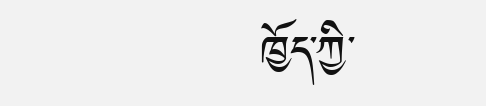ཁྱོད་ཀྱི་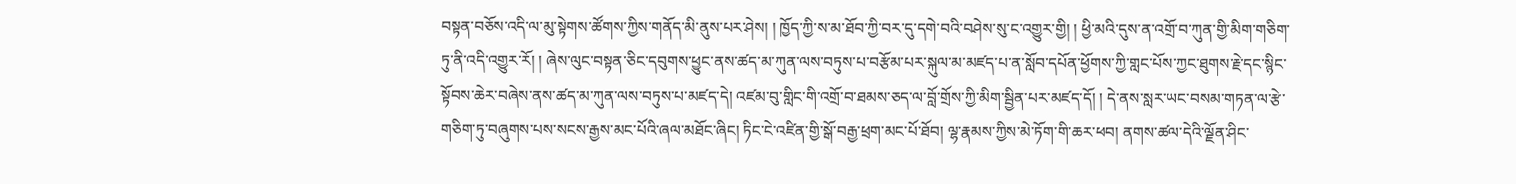བསྟན་བཅོས་འདི་ལ་མུ་སྟེགས་ཚོགས་ཀྱིས་གནོད་མི་ནུས་པར་ཤེས། ། ཁྱོད་ཀྱི་ས་མ་ཐོབ་ཀྱི་བར་དུ་དགེ་བའི་བཤེས་སུ་ང་འགྱུར་གྱི། ། ཕྱི་མའི་དུས་ན་འགྲོ་བ་ཀུན་གྱི་མིག་གཅིག་ཏུ་ནི་འདི་འགྱུར་རོ། ། ཞེས་ལུང་བསྟན་ཅིང་དབུགས་ཕྱུང་ནས་ཚད་མ་ཀུན་ལས་བཏུས་པ་བརྩོམ་པར་སྐུལ་མ་མཛད་པ་ན་སློབ་དཔོན་ཕྱོགས་ཀྱི་གླང་པོས་ཀྱང་ཐུགས་རྗེ་དང་སྙིང་སྟོབས་ཆེར་བཞེས་ནས་ཚད་མ་ཀུན་ལས་བཏུས་པ་མཛད་དེ། འཛམ་བུ་གླིང་གི་འགྲོ་བ་ཐམས་ཅད་ལ་བློ་གྲོས་ཀྱི་མིག་སྦྱིན་པར་མཛད་དོ། ། དེ་ནས་སླར་ཡང་བསམ་གཏན་ལ་རྩེ་གཅིག་ཏུ་བཞུགས་པས་སངས་རྒྱས་མང་པོའི་ཞལ་མཐོང་ཞིང། ཏིང་ངེ་འཛིན་གྱི་སྒོ་བརྒྱ་ཕྲག་མང་པོ་ཐོབ། ལྷ་རྣམས་ཀྱིས་མེ་ཏོག་གི་ཆར་ཕབ། ནགས་ཚལ་དེའི་ལྗོན་ཤིང་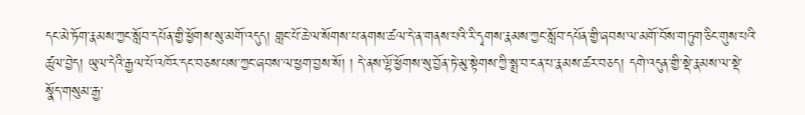དང་མེ་ཏོག་རྣམས་ཀྱང་སློབ་དཔོན་གྱི་ཕྱོགས་སུ་མགོ་འདུད། གླང་པོ་ཆེ་ལ་སོགས་པ་ནགས་ཚལ་དེ་ན་གནས་པའི་རི་དྭགས་རྣམས་ཀྱང་སློབ་དཔོན་གྱི་ཞབས་ལ་མགོ་བོས་གཏུག་ཅིང་གུས་པའི་ཚུལ་བྱེད། ཡུལ་དེའི་རྒྱལ་པོ་འཁོར་དང་བཅས་པས་ཀྱང་ཞབས་ལ་ཕྱག་བྱས་སོ། ། དེ་ནས་ལྷོ་ཕྱོགས་སུ་བྱོན་ཏེ་མུ་སྟེགས་ཀྱི་སྨྲ་བ་ངན་པ་རྣམས་ཚར་བཅད། དགེ་འདུན་གྱི་སྡེ་རྣམས་ལ་སྡེ་སྣོད་གསུམ་རྒྱ་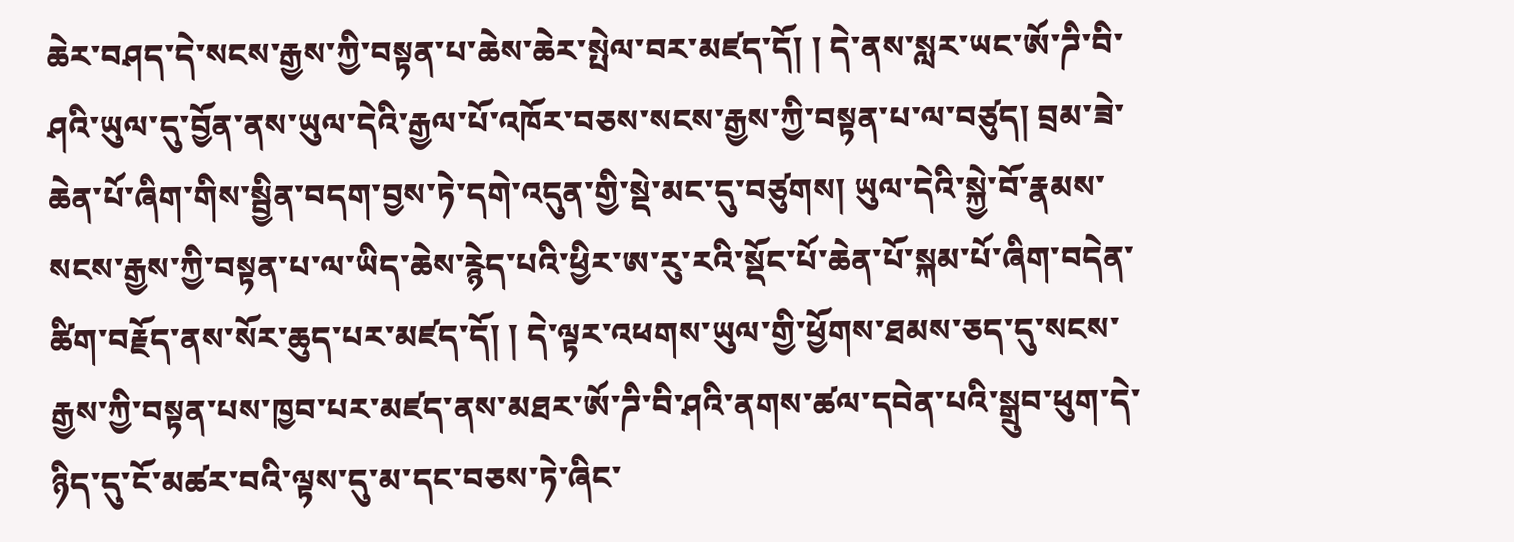ཆེར་བཤད་དེ་སངས་རྒྱས་ཀྱི་བསྟན་པ་ཆེས་ཆེར་སྤེལ་བར་མཛད་དོ། ། དེ་ནས་སླར་ཡང་ཨོ་ཌི་བི་ཤའི་ཡུལ་དུ་བྱོན་ནས་ཡུལ་དེའི་རྒྱལ་པོ་འཁོར་བཅས་སངས་རྒྱས་ཀྱི་བསྟན་པ་ལ་བཙུད། བྲམ་ཟེ་ཆེན་པོ་ཞིག་གིས་སྦྱིན་བདག་བྱས་ཏེ་དགེ་འདུན་གྱི་སྡེ་མང་དུ་བཙུགས། ཡུལ་དེའི་སྐྱེ་བོ་རྣམས་སངས་རྒྱས་ཀྱི་བསྟན་པ་ལ་ཡིད་ཆེས་རྙེད་པའི་ཕྱིར་ཨ་རུ་རའི་སྡོང་པོ་ཆེན་པོ་སྐམ་པོ་ཞིག་བདེན་ཚིག་བརྗོད་ནས་སོར་ཆུད་པར་མཛད་དོ། ། དེ་ལྟར་འཕགས་ཡུལ་གྱི་ཕྱོགས་ཐམས་ཅད་དུ་སངས་རྒྱས་ཀྱི་བསྟན་པས་ཁྱབ་པར་མཛད་ནས་མཐར་ཨོ་ཌི་བི་ཤའི་ནགས་ཚལ་དབེན་པའི་སྒྲུབ་ཕུག་དེ་ཉིད་དུ་ངོ་མཚར་བའི་ལྟས་དུ་མ་དང་བཅས་ཏེ་ཞིང་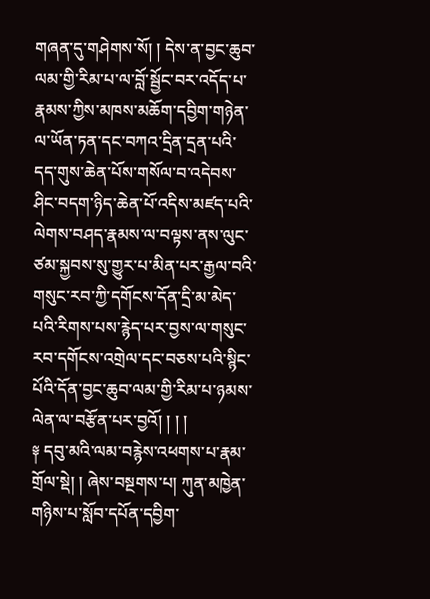གཞན་དུ་གཤེགས་སོ། ། དེས་ན་བྱང་ཆུབ་ལམ་གྱི་རིམ་པ་ལ་བློ་སྦྱོང་བར་འདོད་པ་རྣམས་ཀྱིས་མཁས་མཆོག་དབྱིག་གཉེན་ལ་ཡོན་ཏན་དང་བཀའ་དྲིན་དྲན་པའི་དད་གུས་ཆེན་པོས་གསོལ་བ་འདེབས་ཤིང་བདག་ཉིད་ཆེན་པོ་འདིས་མཛད་པའི་ལེགས་བཤད་རྣམས་ལ་བལྟས་ནས་ལུང་ཙམ་སྐྱབས་སུ་གྱུར་པ་མིན་པར་རྒྱལ་བའི་གསུང་རབ་ཀྱི་དགོངས་དོན་དྲི་མ་མེད་པའི་རིགས་པས་རྙེད་པར་བྱས་ལ་གསུང་རབ་དགོངས་འགྲེལ་དང་བཅས་པའི་སྙིང་པོའི་དོན་བྱང་ཆུབ་ལམ་གྱི་རིམ་པ་ཉམས་ལེན་ལ་བརྩོན་པར་བྱའོ། ། ། །
༈ དབུ་མའི་ལམ་བརྙེས་འཕགས་པ་རྣམ་གྲོལ་སྡེ། ། ཞེས་བསྔགས་པ། ཀུན་མཁྱེན་གཉིས་པ་སློབ་དཔོན་དབྱིག་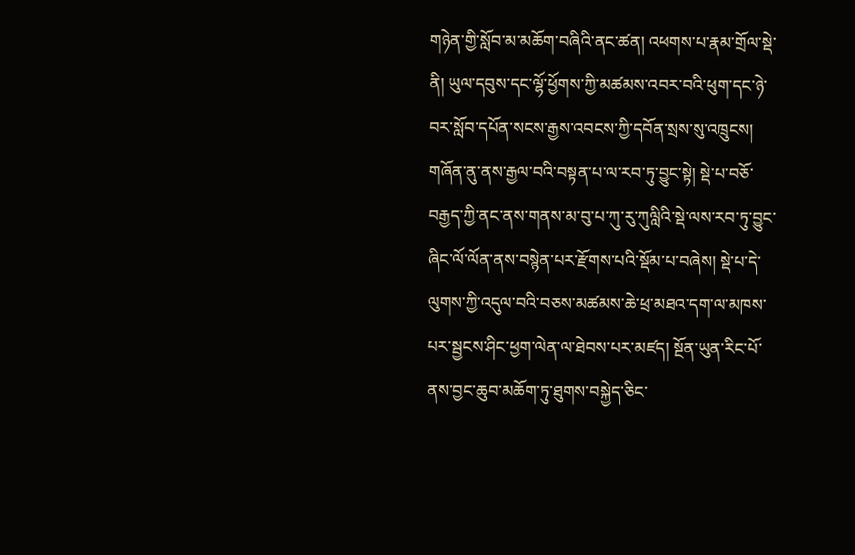གཉེན་གྱི་སློབ་མ་མཆོག་བཞིའི་ནང་ཚན། འཕགས་པ་རྣམ་གྲོལ་སྡེ་ནི། ཡུལ་དབུས་དང་ལྷོ་ཕྱོགས་ཀྱི་མཚམས་འབར་བའི་ཕུག་དང་ཉེ་བར་སློབ་དཔོན་སངས་རྒྱས་འབངས་ཀྱི་དབོན་སྲས་སུ་འཁྲུངས། གཞོན་ནུ་ནས་རྒྱལ་བའི་བསྟན་པ་ལ་རབ་ཏུ་བྱུང་སྟེ། སྡེ་པ་བཅོ་བརྒྱད་ཀྱི་ནང་ནས་གནས་མ་བུ་པ་ཀུ་རུ་ཀུལླིའི་སྡེ་ལས་རབ་ཏུ་བྱུང་ཞིང་ལོ་ལོན་ནས་བསྙེན་པར་རྫོགས་པའི་སྡོམ་པ་བཞེས། སྡེ་པ་དེ་ལུགས་ཀྱི་འདུལ་བའི་བཅས་མཚམས་ཆེ་ཕྲ་མཐའ་དག་ལ་མཁས་པར་སྦྱངས་ཤིང་ཕྱག་ལེན་ལ་ཐེབས་པར་མཛད། སྔོན་ཡུན་རིང་པོ་ནས་བྱང་ཆུབ་མཆོག་ཏུ་ཐུགས་བསྐྱེད་ཅིང་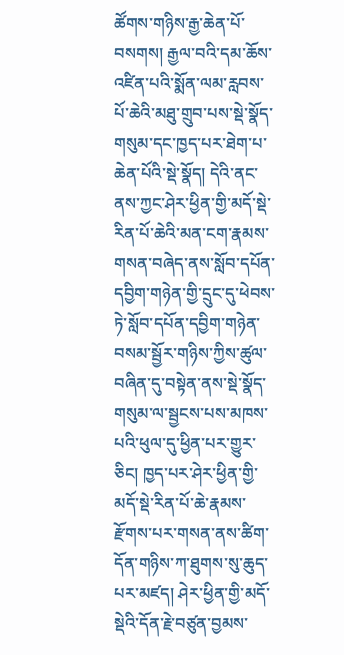ཚོགས་གཉིས་རྒྱ་ཆེན་པོ་བསགས། རྒྱལ་བའི་དམ་ཆོས་འཛིན་པའི་སྨོན་ལམ་རླབས་པོ་ཆེའི་མཐུ་གྲུབ་པས་སྡེ་སྣོད་གསུམ་དང་ཁྱད་པར་ཐེག་པ་ཆེན་པོའི་སྡེ་སྣོད། དེའི་ནང་ནས་ཀྱང་ཤེར་ཕྱིན་གྱི་མདོ་སྡེ་རིན་པོ་ཆེའི་མན་ངག་རྣམས་གསན་བཞེད་ནས་སློབ་དཔོན་དབྱིག་གཉེན་གྱི་དྲུང་དུ་ཕེབས་ཏེ་སློབ་དཔོན་དབྱིག་གཉེན་བསམ་སྦྱོར་གཉིས་ཀྱིས་ཚུལ་བཞིན་དུ་བསྟེན་ནས་སྡེ་སྣོད་གསུམ་ལ་སྦྱངས་པས་མཁས་པའི་ཕུལ་དུ་ཕྱིན་པར་གྱུར་ཅིང། ཁྱད་པར་ཤེར་ཕྱིན་གྱི་མདོ་སྡེ་རིན་པོ་ཆེ་རྣམས་རྫོགས་པར་གསན་ནས་ཚིག་དོན་གཉིས་ཀ་ཐུགས་སུ་ཆུད་པར་མཛད། ཤེར་ཕྱིན་གྱི་མདོ་སྡེའི་དོན་རྗེ་བཙུན་བྱམས་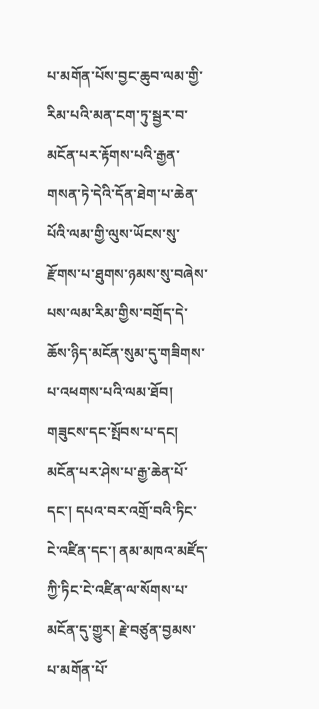པ་མགོན་པོས་བྱང་ཆུབ་ལམ་གྱི་རིམ་པའི་མན་ངག་ཏུ་སྦྱར་བ་མངོན་པར་རྟོགས་པའི་རྒྱན་གསན་ཏེ་དེའི་དོན་ཐེག་པ་ཆེན་པོའི་ལམ་གྱི་ལུས་ཡོངས་སུ་རྫོགས་པ་ཐུགས་ཉམས་སུ་བཞེས་པས་ལམ་རིམ་གྱིས་བགྲོད་དེ་ཆོས་ཉིད་མངོན་སུམ་དུ་གཟིགས་པ་འཕགས་པའི་ལམ་ཐོབ། གཟུངས་དང་སྤོབས་པ་དང། མངོན་པར་ཤེས་པ་རྒྱ་ཆེན་པོ་དང་། དཔའ་བར་འགྲོ་བའི་ཏིང་ངེ་འཛིན་དང་། ནམ་མཁའ་མཛོད་ཀྱི་ཏིང་ངེ་འཛིན་ལ་སོགས་པ་མངོན་དུ་གྱུར། རྗེ་བཙུན་བྱམས་པ་མགོན་པོ་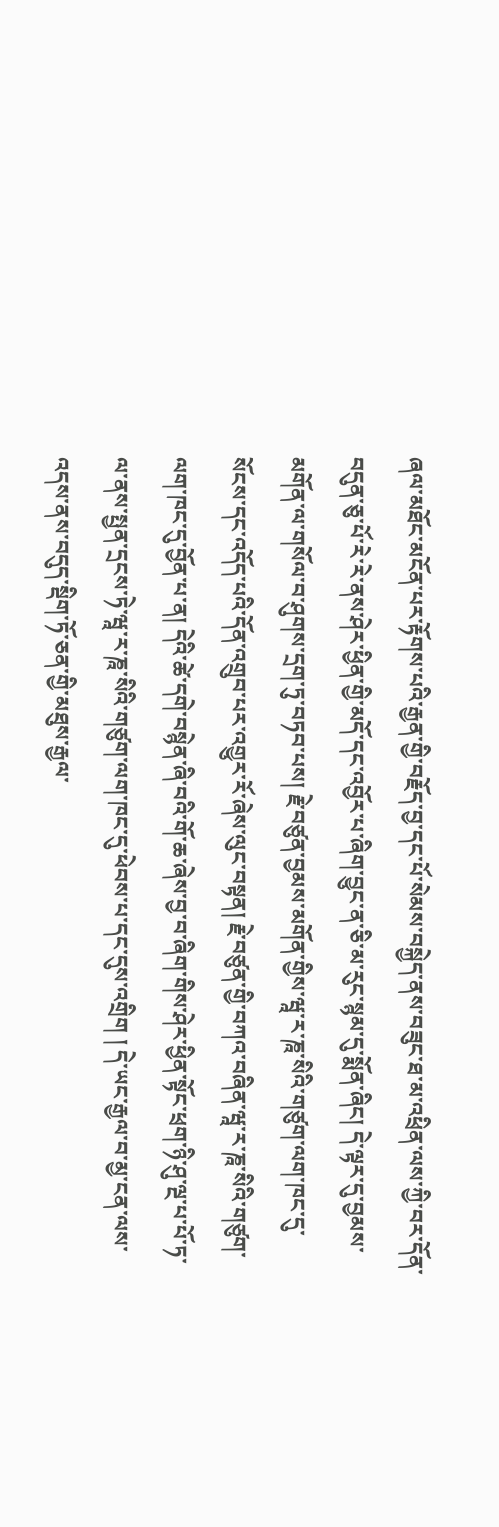ཞལ་མཐོང་མངོན་པར་རྟོགས་པའི་རྒྱན་གྱི་བརྗོད་བྱ་དང་པོ་སེམས་བསྐྱེད་ནས་བཟུང་ཐ་མ་འཕྲིན་ལས་ཀྱི་བར་དོན་བདུན་ཅུ་པོ་རེ་རེ་ནས་ཤེར་ཕྱིན་གྱི་མདོ་དང་འབྱོར་པ་ཞིག་བྱུང་ན་ཅི་མ་རུང་སྙམ་དུ་སྨོན་ཞིང། དེ་ལྟར་དུ་བྱམས་མགོན་ལ་གསོལ་བ་ཤུགས་དྲག་ཏུ་བཏབ་པས། རྗེ་བཙུན་བྱམས་མགོན་གྱིས་ཝཱ་ར་ཎཱ་སིའི་གཙུག་ལག་ཁང་དུ་སོངས་དང་འདོད་པའི་དོན་འགྲུབ་པར་འགྱུར་རོ་ཞེས་ལུང་བསྟན། རྗེ་བཙུན་གྱི་བཀའ་བཞིན་ཝཱ་ར་ཎཱ་སིའི་གཙུག་ལག་ཁང་དུ་བྱོན་པ་ན། དེའི་ཚེ་དགེ་བསྙེན་ཞི་བའི་གོ་ཆ་ཞེས་བྱ་བ་ཞིག་གིས་ཤེར་ཕྱིན་སྟོང་ཕྲག་ཉི་ཤུ་ལྔ་པ་པོ་ཏ་ལ་ནས་སྤྱན་དྲངས་ཏེ་ཝཱ་ར་ཎཱ་སིའི་གཙུག་ལག་ཁང་དུ་ཕེབས་པ་དང་དུས་འགྲིག ། དེ་ཡང་རྒྱལ་བ་མྱ་ངན་ལས་འདས་ནས་བདུད་སྡིག་ཏོ་ཅན་གྱི་མཐུས་རྒྱལ་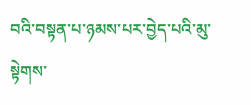བའི་བསྟན་པ་ཉམས་པར་བྱེད་པའི་མུ་སྟེགས་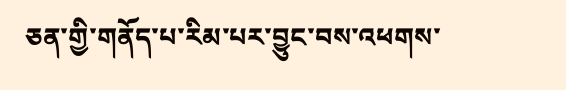ཅན་གྱི་གནོད་པ་རིམ་པར་བྱུང་བས་འཕགས་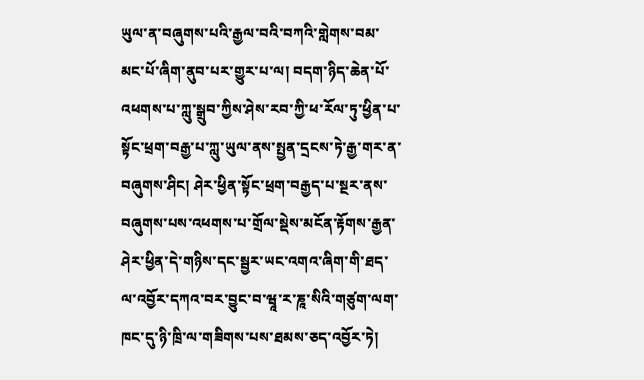ཡུལ་ན་བཞུགས་པའི་རྒྱལ་བའི་བཀའི་གླེགས་བམ་མང་པོ་ཞིག་ནུབ་པར་གྱུར་པ་ལ། བདག་ཉིད་ཆེན་པོ་འཕགས་པ་ཀླུ་སྒྲུབ་ཀྱིས་ཤེས་རབ་ཀྱི་ཕ་རོལ་ཏུ་ཕྱིན་པ་སྟོང་ཕྲག་བརྒྱ་པ་ཀླུ་ཡུལ་ནས་སྤྱན་དྲངས་ཏེ་རྒྱ་གར་ན་བཞུགས་ཤིང། ཤེར་ཕྱིན་སྟོང་ཕྲག་བརྒྱད་པ་སྔར་ནས་བཞུགས་པས་འཕགས་པ་གྲོལ་སྡེས་མངོན་རྟོགས་རྒྱན་ཤེར་ཕྱིན་དེ་གཉིས་དང་སྦྱར་ཡང་འགའ་ཞིག་གི་ཐད་ལ་འབྱོར་དཀའ་བར་བྱུང་བ་ཝཱ་ར་ཎཱ་སིའི་གཙུག་ལག་ཁང་དུ་ཉི་ཁྲི་ལ་གཟིགས་པས་ཐམས་ཅད་འབྱོར་ཏེ།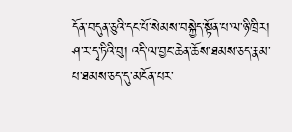དོན་བདུན་ཅུའི་དང་པོ་སེམས་བསྐྱེད་སྟོན་པ་ལ་ཉི་ཁྲིར། ཤ་ར་དྭ་ཏིའི་བུ། འདི་ལ་བྱང་ཆེན་ཆོས་ཐམས་ཅད་རྣམ་པ་ཐམས་ཅད་དུ་མངོན་པར་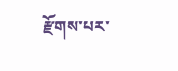རྫོགས་པར་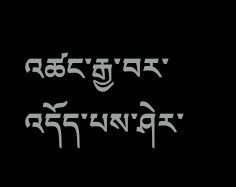འཚང་རྒྱ་བར་འདོད་པས་ཤེར་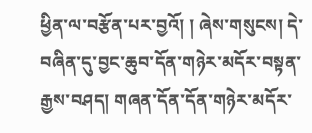ཕྱིན་ལ་བརྩོན་པར་བྱའོ། ། ཞེས་གསུངས། དེ་བཞིན་དུ་བྱང་ཆུབ་དོན་གཉེར་མདོར་བསྟན་རྒྱས་བཤད། གཞན་དོན་དོན་གཉེར་མདོར་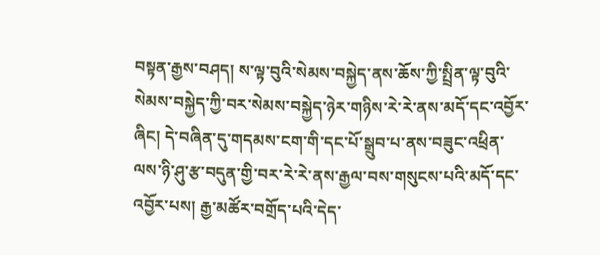བསྟན་རྒྱས་བཤད། ས་ལྟ་བུའི་སེམས་བསྐྱེད་ནས་ཆོས་ཀྱི་སྤྲིན་ལྟ་བུའི་སེམས་བསྐྱེད་ཀྱི་བར་སེམས་བསྐྱེད་ཉེར་གཉིས་རེ་རེ་ནས་མདོ་དང་འབྱོར་ཞིང། དེ་བཞིན་དུ་གདམས་ངག་གི་དང་པོ་སྒྲུབ་པ་ནས་བཟུང་འཕྲིན་ལས་ཉི་ཤུ་རྩ་བདུན་གྱི་བར་རེ་རེ་ནས་རྒྱལ་བས་གསུངས་པའི་མདོ་དང་འབྱོར་པས། རྒྱ་མཚོར་བགྲོད་པའི་དེད་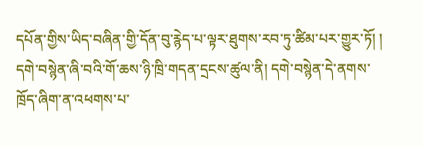དཔོན་གྱིས་ཡིད་བཞིན་གྱི་དོན་བུ་རྙེད་པ་ལྟར་ཐུགས་རབ་ཏུ་ཚིམ་པར་གྱུར་ཏོ། ། དགེ་བསྙེན་ཞི་བའི་གོ་ཆས་ཉི་ཁྲི་གདན་དྲངས་ཚུལ་ནི། དགེ་བསྙེན་དེ་ནགས་ཁྲོད་ཞིག་ན་འཕགས་པ་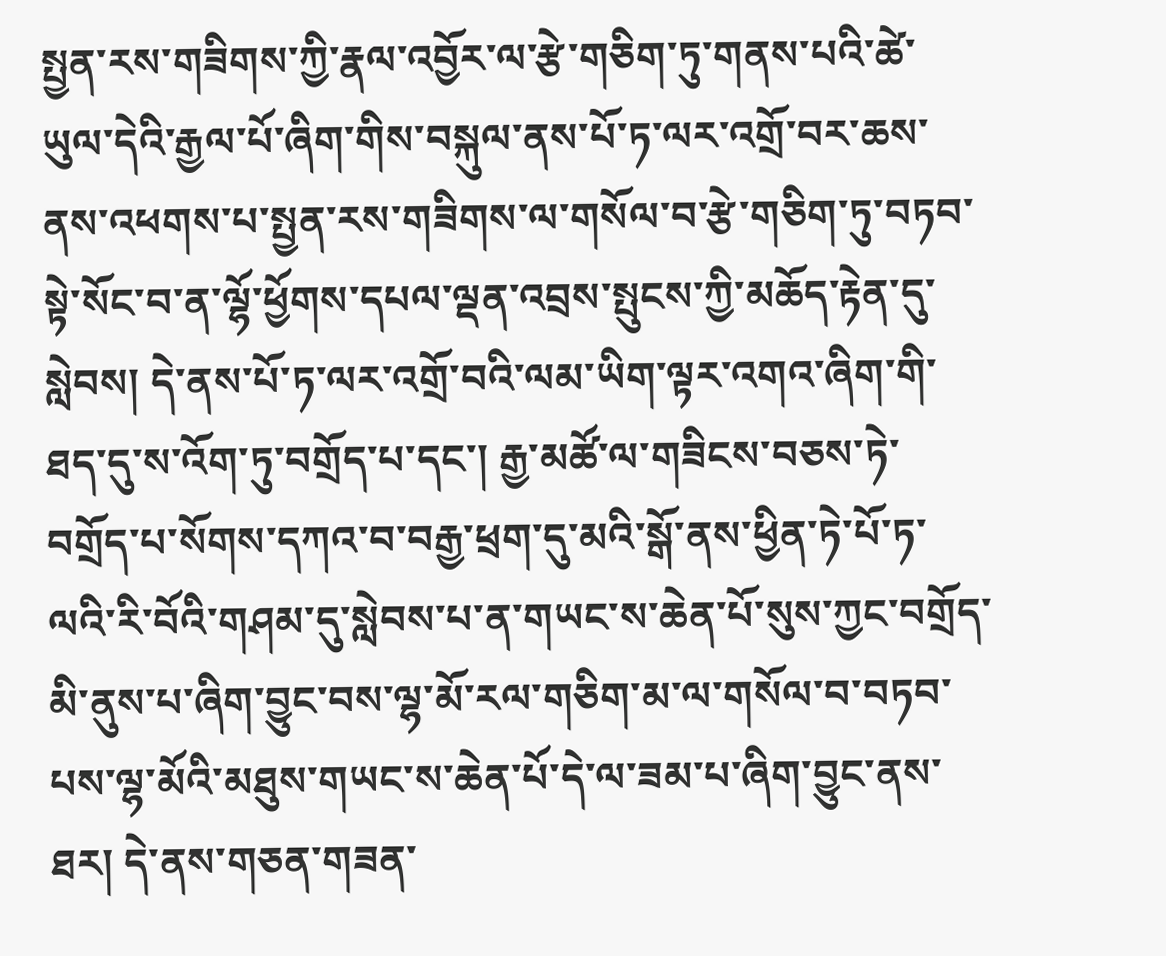སྤྱན་རས་གཟིགས་ཀྱི་རྣལ་འབྱོར་ལ་རྩེ་གཅིག་ཏུ་གནས་པའི་ཚེ་ཡུལ་དེའི་རྒྱལ་པོ་ཞིག་གིས་བསྐུལ་ནས་པོ་ཏ་ལར་འགྲོ་བར་ཆས་ནས་འཕགས་པ་སྤྱན་རས་གཟིགས་ལ་གསོལ་བ་རྩེ་གཅིག་ཏུ་བཏབ་སྟེ་སོང་བ་ན་ལྷོ་ཕྱོགས་དཔལ་ལྡན་འབྲས་སྤུངས་ཀྱི་མཆོད་རྟེན་དུ་སླེབས། དེ་ནས་པོ་ཏ་ལར་འགྲོ་བའི་ལམ་ཡིག་ལྟར་འགའ་ཞིག་གི་ཐད་དུ་ས་འོག་ཏུ་བགྲོད་པ་དང་། རྒྱ་མཚོ་ལ་གཟིངས་བཅས་ཏེ་བགྲོད་པ་སོགས་དཀའ་བ་བརྒྱ་ཕྲག་དུ་མའི་སྒོ་ནས་ཕྱིན་ཏེ་པོ་ཏ་ལའི་རི་བོའི་གཤམ་དུ་སླེབས་པ་ན་གཡང་ས་ཆེན་པོ་སུས་ཀྱང་བགྲོད་མི་ནུས་པ་ཞིག་བྱུང་བས་ལྷ་མོ་རལ་གཅིག་མ་ལ་གསོལ་བ་བཏབ་པས་ལྷ་མོའི་མཐུས་གཡང་ས་ཆེན་པོ་དེ་ལ་ཟམ་པ་ཞིག་བྱུང་ནས་ཐར། དེ་ནས་གཅན་གཟན་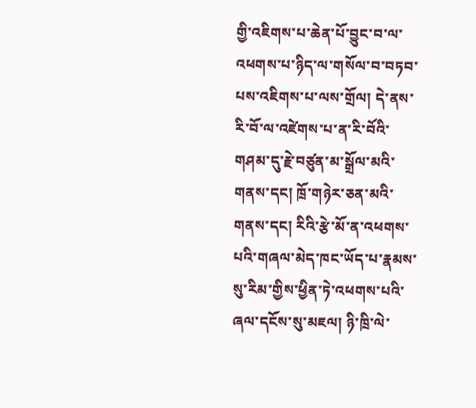གྱི་འཇིགས་པ་ཆེན་པོ་བྱུང་བ་ལ་འཕགས་པ་ཉིད་ལ་གསོལ་བ་བཏབ་པས་འཇིགས་པ་ལས་གྲོལ། དེ་ནས་རི་བོ་ལ་འཛེགས་པ་ན་རི་བོའི་གཤམ་དུ་རྗེ་བཙུན་མ་སྒྲོལ་མའི་གནས་དང། ཁྲོ་གཉེར་ཅན་མའི་གནས་དང། རིའི་རྩེ་མོ་ན་འཕགས་པའི་གཞལ་མེད་ཁང་ཡོད་པ་རྣམས་སུ་རིམ་གྱིས་ཕྱིན་ཏེ་འཕགས་པའི་ཞལ་དངོས་སུ་མཇལ། ཉི་ཁྲི་ལེ་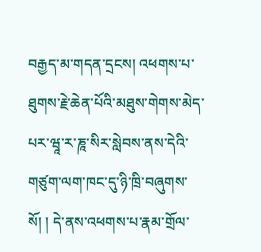བརྒྱད་མ་གདན་དྲངས། འཕགས་པ་ཐུགས་རྗེ་ཆེན་པོའི་མཐུས་གེགས་མེད་པར་ཝཱ་ར་ཎཱ་སིར་སླེབས་ནས་དེའི་གཙུག་ལག་ཁང་དུ་ཉི་ཁྲི་བཞུགས་སོ། ། དེ་ནས་འཕགས་པ་རྣམ་གྲོལ་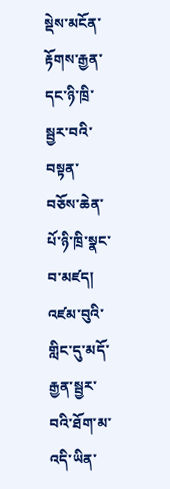སྡེས་མངོན་རྟོགས་རྒྱན་དང་ཉི་ཁྲི་སྦྱར་བའི་བསྟན་བཅོས་ཆེན་པོ་ཉི་ཁྲི་སྣང་བ་མཛད། འཛམ་བུའི་གླིང་དུ་མདོ་རྒྱན་སྦྱར་བའི་ཐོག་མ་འདི་ཡིན་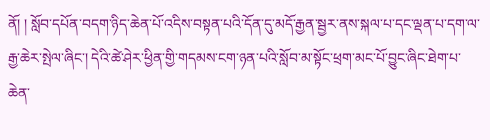ནོ། ། སློབ་དཔོན་བདག་ཉིད་ཆེན་པོ་འདིས་བསྟན་པའི་དོན་དུ་མདོ་རྒྱན་སྦྱར་ནས་སྐལ་པ་དང་ལྡན་པ་དག་ལ་རྒྱ་ཆེར་སྤེལ་ཞིང་། དེའི་ཚེ་ཤེར་ཕྱིན་གྱི་གདམས་ངག་ཉན་པའི་སློབ་མ་སྟོང་ཕྲག་མང་པོ་བྱུང་ཞིང་ཐེག་པ་ཆེན་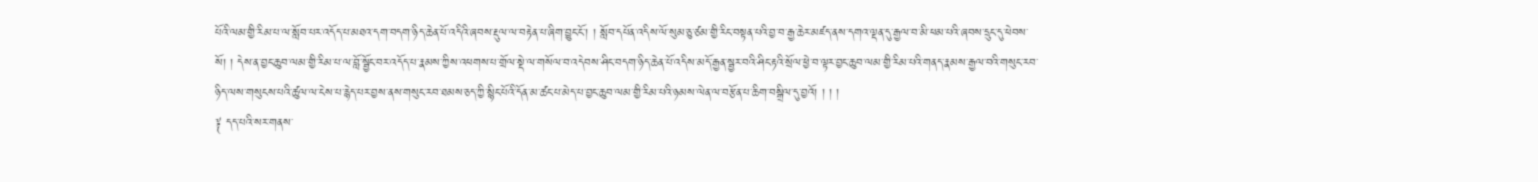པོའི་ལམ་གྱི་རིམ་པ་ལ་སློབ་པར་འདོད་པ་མཐའ་དག་བདག་ཉིད་ཆེན་པོ་འདིའི་ཞབས་རྡུལ་ལ་བརྟེན་པ་ཞིག་བྱུང་ངོ་། ། སློབ་དཔོན་འདིས་ལོ་སུམ་ཅུ་ཙམ་གྱི་རིང་བསྟན་པའི་བྱ་བ་རྒྱ་ཆེར་མཛད་ནས་དགའ་ལྡན་དུ་རྒྱལ་བ་མི་ཕམ་པའི་ཞབས་དྲུང་དུ་ཕེབས་སོ། ། དེས་ན་བྱང་ཆུབ་ལམ་གྱི་རིམ་པ་ལ་བློ་སྦྱོང་བར་འདོད་པ་རྣམས་ཀྱིས་འཕགས་པ་གྲོལ་སྡེ་ལ་གསོལ་བ་འདེབས་ཤིང་བདག་ཉིད་ཆེན་པོ་འདིས་མདོ་རྒྱན་སྦྱར་བའི་ཤིང་རྟའི་སྲོལ་ཕྱེ་བ་ལྟར་བྱང་ཆུབ་ལམ་གྱི་རིམ་པའི་གནད་རྣམས་རྒྱལ་བའི་གསུང་རབ་ཉིད་ལས་གསུངས་པའི་ཚུལ་ལ་ངེས་པ་རྙེད་པར་བྱས་ནས་གསུང་རབ་ཐམས་ཅད་ཀྱི་སྙིང་པོའི་དོན་མ་ཚང་པ་མེད་པ་བྱང་ཆུབ་ལམ་གྱི་རིམ་པའི་ཉམས་ལེན་ལ་བརྩོན་པ་ཆིག་བསྒྲིལ་དུ་བྱའོ། ། ། །
༈ དད་པའི་སར་གནས་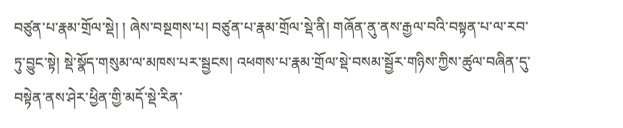བཙུན་པ་རྣམ་གྲོལ་སྡེ། ། ཞེས་བསྔགས་པ། བཙུན་པ་རྣམ་གྲོལ་སྡེ་ནི། གཞོན་ནུ་ནས་རྒྱལ་བའི་བསྟན་པ་ལ་རབ་ཏུ་བྱུང་སྟེ། སྡེ་སྣོད་གསུམ་ལ་མཁས་པར་སྦྱངས། འཕགས་པ་རྣམ་གྲོལ་སྡེ་བསམ་སྦྱོར་གཉིས་ཀྱིས་ཚུལ་བཞིན་དུ་བསྟེན་ནས་ཤེར་ཕྱིན་གྱི་མདོ་སྡེ་རིན་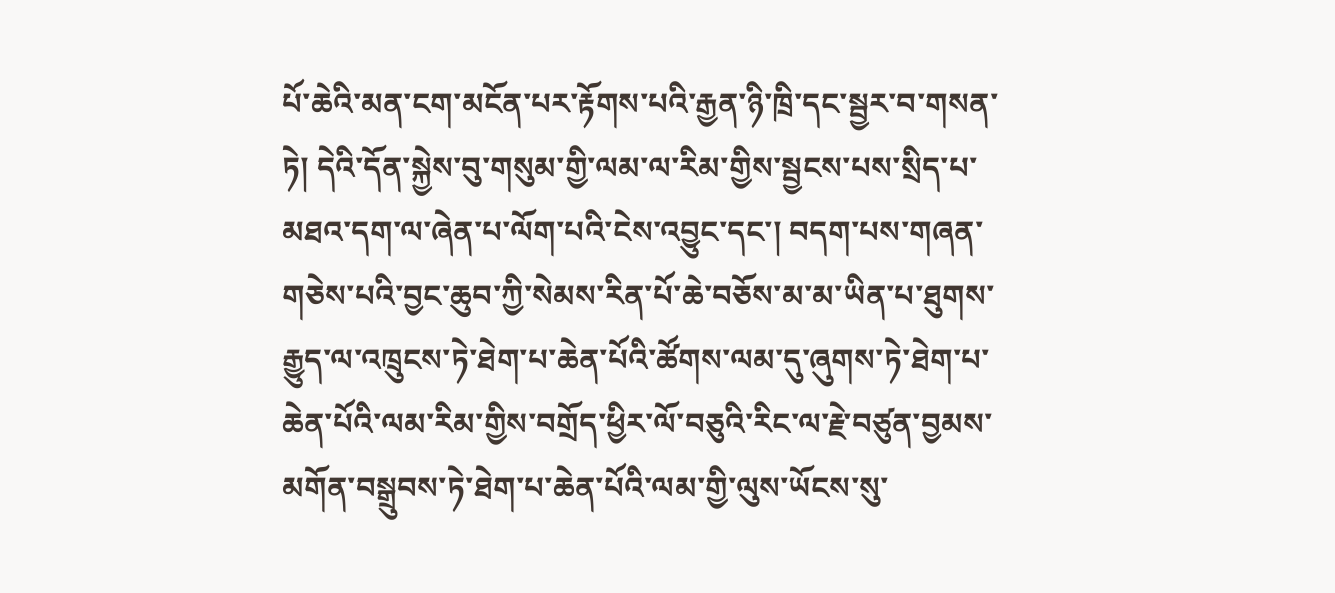པོ་ཆེའི་མན་ངག་མངོན་པར་རྟོགས་པའི་རྒྱན་ཉི་ཁྲི་དང་སྦྱར་བ་གསན་ཏེ། དེའི་དོན་སྐྱེས་བུ་གསུམ་གྱི་ལམ་ལ་རིམ་གྱིས་སྦྱངས་པས་སྲིད་པ་མཐའ་དག་ལ་ཞེན་པ་ལོག་པའི་ངེས་འབྱུང་དང་། བདག་པས་གཞན་གཅེས་པའི་བྱང་ཆུབ་ཀྱི་སེམས་རིན་པོ་ཆེ་བཅོས་མ་མ་ཡིན་པ་ཐུགས་རྒྱུད་ལ་འཁྲུངས་ཏེ་ཐེག་པ་ཆེན་པོའི་ཚོགས་ལམ་དུ་ཞུགས་ཏེ་ཐེག་པ་ཆེན་པོའི་ལམ་རིམ་གྱིས་བགྲོད་ཕྱིར་ལོ་བཅུའི་རིང་ལ་རྗེ་བཙུན་བྱམས་མགོན་བསྒྲུབས་ཏེ་ཐེག་པ་ཆེན་པོའི་ལམ་གྱི་ལུས་ཡོངས་སུ་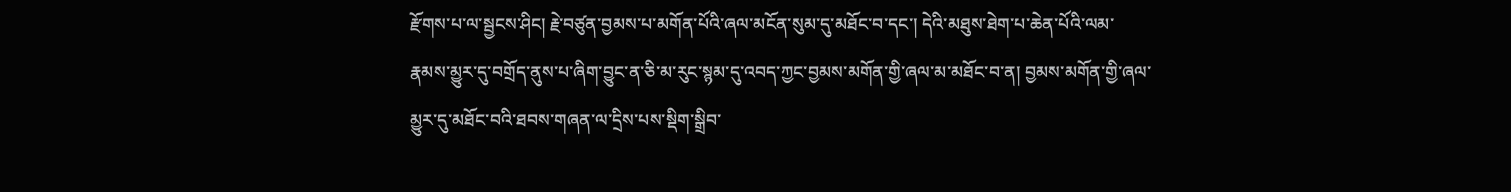རྫོགས་པ་ལ་སྦྱངས་ཤིང། རྗེ་བཙུན་བྱམས་པ་མགོན་པོའི་ཞལ་མངོན་སུམ་དུ་མཐོང་བ་དང་། དེའི་མཐུས་ཐེག་པ་ཆེན་པོའི་ལམ་རྣམས་མྱུར་དུ་བགྲོད་ནུས་པ་ཞིག་བྱུང་ན་ཅི་མ་རུང་སྙམ་དུ་འབད་ཀྱང་བྱམས་མགོན་གྱི་ཞལ་མ་མཐོང་བ་ན། བྱམས་མགོན་གྱི་ཞལ་མྱུར་དུ་མཐོང་བའི་ཐབས་གཞན་ལ་དྲིས་པས་སྡིག་སྒྲིབ་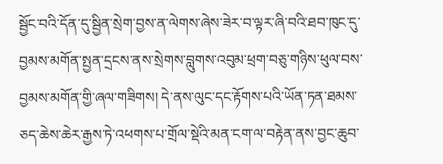སྦྱོང་བའི་དོན་དུ་སྦྱིན་སྲེག་བྱས་ན་ལེགས་ཞེས་ཟེར་བ་ལྟར་ཞི་བའི་ཐབ་ཁུང་དུ་བྱམས་མགོན་སྤྱན་དྲངས་ནས་སྲེགས་བླུགས་འབུམ་ཕྲག་བཅུ་གཉིས་ཕུལ་བས་བྱམས་མགོན་གྱི་ཞལ་གཟིགས། དེ་ནས་ལུང་དང་རྟོགས་པའི་ཡོན་ཏན་ཐམས་ཅད་ཆེས་ཆེར་རྒྱས་ཏེ་འཕགས་པ་གྲོལ་སྡེའི་མན་ངག་ལ་བརྟེན་ནས་བྱང་ཆུབ་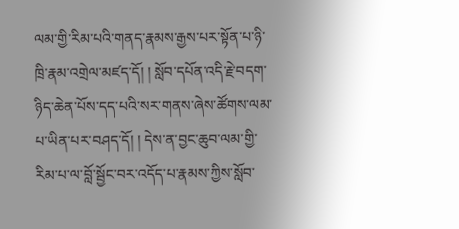ལམ་གྱི་རིམ་པའི་གནད་རྣམས་རྒྱས་པར་སྟོན་པ་ཉི་ཁྲི་རྣམ་འགྲེལ་མཛད་དོ། ། སློབ་དཔོན་འདི་རྗེ་བདག་ཉིད་ཆེན་པོས་དད་པའི་སར་གནས་ཞེས་ཚོགས་ལམ་པ་ཡིན་པར་བཤད་དོ། ། དེས་ན་བྱང་ཆུབ་ལམ་གྱི་རིམ་པ་ལ་བློ་སྦྱོང་བར་འདོད་པ་རྣམས་ཀྱིས་སློབ་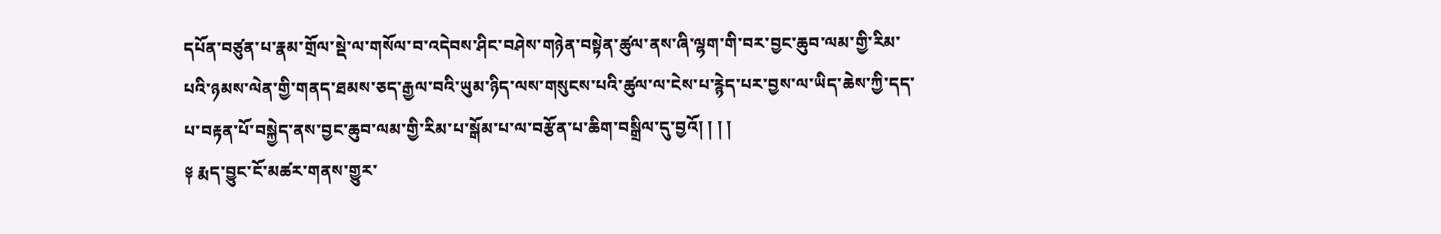དཔོན་བཙུན་པ་རྣམ་གྲོལ་སྡེ་ལ་གསོལ་བ་འདེབས་ཤིང་བཤེས་གཉེན་བསྟེན་ཚུལ་ནས་ཞི་ལྷག་གི་བར་བྱང་ཆུབ་ལམ་གྱི་རིམ་པའི་ཉམས་ལེན་གྱི་གནད་ཐམས་ཅད་རྒྱལ་བའི་ཡུམ་ཉིད་ལས་གསུངས་པའི་ཚུལ་ལ་ངེས་པ་རྙེད་པར་བྱས་ལ་ཡིད་ཆེས་ཀྱི་དད་པ་བརྟན་པོ་བསྐྱེད་ནས་བྱང་ཆུབ་ལམ་གྱི་རིམ་པ་སྒོམ་པ་ལ་བརྩོན་པ་ཆིག་བསྒྲིལ་དུ་བྱའོ། ། ། །
༈ རྨད་བྱུང་ངོ་མཚར་གནས་གྱུར་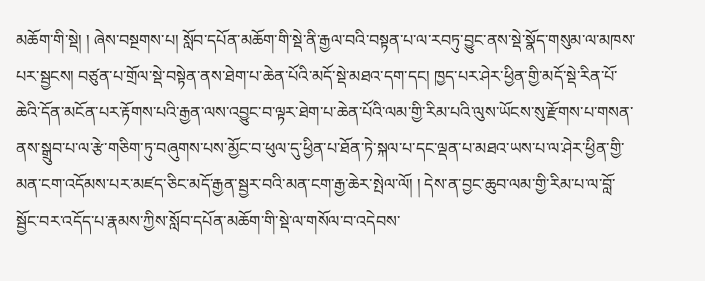མཆོག་གི་སྡེ། ། ཞེས་བསྔགས་པ། སློབ་དཔོན་མཆོག་གི་སྡེ་ནི་རྒྱལ་བའི་བསྟན་པ་ལ་རབཏུ་བྱུང་ནས་སྡེ་སྣོད་གསུམ་ལ་མཁས་པར་སྦྱངས། བཙུན་པ་གྲོལ་སྡེ་བསྟེན་ནས་ཐེག་པ་ཆེན་པོའི་མདོ་སྡེ་མཐའ་དག་དང། ཁྱད་པར་ཤེར་ཕྱིན་གྱི་མདོ་སྡེ་རིན་པོ་ཆེའི་དོན་མངོན་པར་རྟོགས་པའི་རྒྱན་ལས་འབྱུང་བ་ལྟར་ཐེག་པ་ཆེན་པོའི་ལམ་གྱི་རིམ་པའི་ལུས་ཡོངས་སུ་རྫོགས་པ་གསན་ནས་སྒྲུབ་པ་ལ་རྩེ་གཅིག་ཏུ་བཞུགས་པས་མྱོང་བ་ཕུལ་དུ་ཕྱིན་པ་ཐོན་ཏེ་སྐལ་པ་དང་ལྡན་པ་མཐའ་ཡས་པ་ལ་ཤེར་ཕྱིན་གྱི་མན་ངག་འདོམས་པར་མཛད་ཅིང་མདོ་རྒྱན་སྦྱར་བའི་མན་ངག་རྒྱ་ཆེར་སྤེལ་ལོ། ། དེས་ན་བྱང་ཆུབ་ལམ་གྱི་རིམ་པ་ལ་བློ་སྦྱོང་བར་འདོད་པ་རྣམས་ཀྱིས་སློབ་དཔོན་མཆོག་གི་སྡེ་ལ་གསོལ་བ་འདེབས་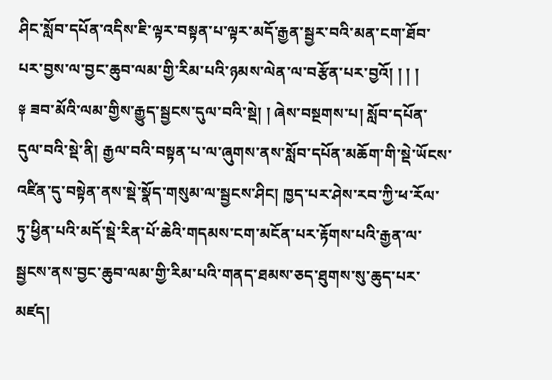ཤིང་སློབ་དཔོན་འདིས་ཇི་ལྟར་བསྟན་པ་ལྟར་མདོ་རྒྱན་སྦྱར་བའི་མན་ངག་ཐོབ་པར་བྱས་ལ་བྱང་ཆུབ་ལམ་གྱི་རིམ་པའི་ཉམས་ལེན་ལ་བརྩོན་པར་བྱའོ། ། ། །
༈ ཟབ་མོའི་ལམ་གྱིས་རྒྱུད་སྦྱངས་དུལ་བའི་སྡེ། ། ཞེས་བསྔགས་པ། སློབ་དཔོན་དུལ་བའི་སྡེ་ནི། རྒྱལ་བའི་བསྟན་པ་ལ་ཞུགས་ནས་སློབ་དཔོན་མཆོག་གི་སྡེ་ཡོངས་འཛིན་དུ་བསྟེན་ནས་སྡེ་སྣོད་གསུམ་ལ་སྦྱངས་ཤིང། ཁྱད་པར་ཤེས་རབ་ཀྱི་ཕ་རོལ་ཏུ་ཕྱིན་པའི་མདོ་སྡེ་རིན་པོ་ཆེའི་གདམས་ངག་མངོན་པར་རྟོགས་པའི་རྒྱན་ལ་སྦྱངས་ནས་བྱང་ཆུབ་ལམ་གྱི་རིམ་པའི་གནད་ཐམས་ཅད་ཐུགས་སུ་ཆུད་པར་མཛད།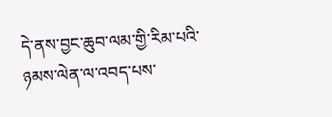དེ་ནས་བྱང་ཆུབ་ལམ་གྱི་རིམ་པའི་ཉམས་ལེན་ལ་འབད་པས་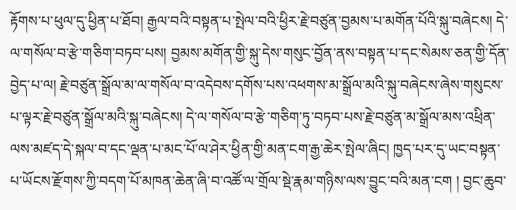རྟོགས་པ་ཕུལ་དུ་ཕྱིན་པ་ཐོབ། རྒྱལ་བའི་བསྟན་པ་སྤེལ་བའི་ཕྱིར་རྗེ་བཙུན་བྱམས་པ་མགོན་པོའི་སྐུ་བཞེངས། དེ་ལ་གསོལ་བ་རྩེ་གཅིག་བཏབ་པས། བྱམས་མགོན་གྱི་སྐུ་དེས་གསུང་བྱོན་ནས་བསྟན་པ་དང་སེམས་ཅན་གྱི་དོན་བྱེད་པ་ལ། རྗེ་བཙུན་སྒྲོལ་མ་ལ་གསོལ་བ་འདེབས་དགོས་པས་འཕགས་མ་སྒྲོལ་མའི་སྐུ་བཞེངས་ཞེས་གསུངས་པ་ལྟར་རྗེ་བཙུན་སྒྲོལ་མའི་སྐུ་བཞེངས། དེ་ལ་གསོལ་བ་རྩེ་གཅིག་ཏུ་བཏབ་པས་རྗེ་བཙུན་མ་སྒྲོལ་མས་འཕྲིན་ལས་མཛད་དེ་སྐལ་བ་དང་ལྡན་པ་མང་པོ་ལ་ཤེར་ཕྱིན་གྱི་མན་ངག་རྒྱ་ཆེར་སྤེལ་ཞིང། ཁྱད་པར་དུ་ཡང་བསྟན་པ་ཡོངས་རྫོགས་ཀྱི་བདག་པོ་མཁན་ཆེན་ཞི་བ་འཚོ་ལ་གྲོལ་སྡེ་རྣམ་གཉིས་ལས་བྱུང་བའི་མན་ངག ། བྱང་ཆུབ་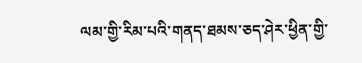ལམ་གྱི་རིམ་པའི་གནད་ཐམས་ཅད་ཤེར་ཕྱིན་གྱི་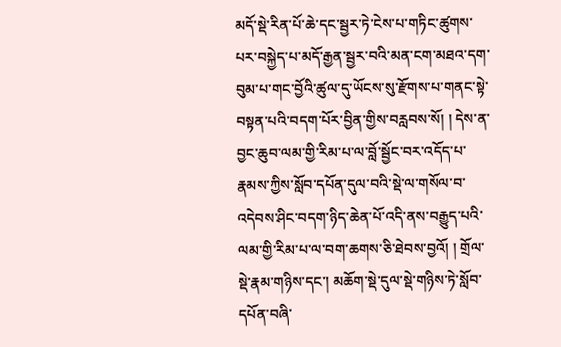མདོ་སྡེ་རིན་པོ་ཆེ་དང་སྦྱར་ཏེ་ངེས་པ་གཏིང་ཚུགས་པར་བསྐྱེད་པ་མདོ་རྒྱན་སྦྱར་བའི་མན་ངག་མཐའ་དག་བུམ་པ་གང་བྱོའི་ཚུལ་དུ་ཡོངས་སུ་རྫོགས་པ་གནང་སྟེ་བསྟན་པའི་བདག་པོར་བྱིན་གྱིས་བརླབས་སོ། ། དེས་ན་བྱང་ཆུབ་ལམ་གྱི་རིམ་པ་ལ་བློ་སྦྱོང་བར་འདོད་པ་རྣམས་ཀྱིས་སློབ་དཔོན་དུལ་བའི་སྡེ་ལ་གསོལ་བ་འདེབས་ཤིང་བདག་ཉིད་ཆེན་པོ་འདི་ནས་བརྒྱུད་པའི་ལམ་གྱི་རིམ་པ་ལ་བག་ཆགས་ཅི་ཐེབས་བྱའོ། ། གྲོལ་སྡེ་རྣམ་གཉིས་དང་། མཆོག་སྡེ་དུལ་སྡེ་གཉིས་ཏེ་སློབ་དཔོན་བཞི་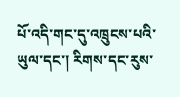པོ་འདི་གང་དུ་འཁྲུངས་པའི་ཡུལ་དང་། རིགས་དང་རུས་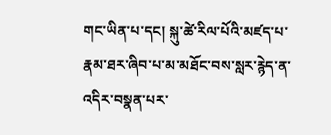གང་ཡིན་པ་དང། སྐུ་ཚེ་རིལ་པོའི་མཛད་པ་རྣམ་ཐར་ཞིབ་པ་མ་མཐོང་བས་སླར་རྙེད་ན་འདིར་བསྣན་པར་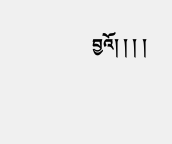བྱའོ། ། ། །